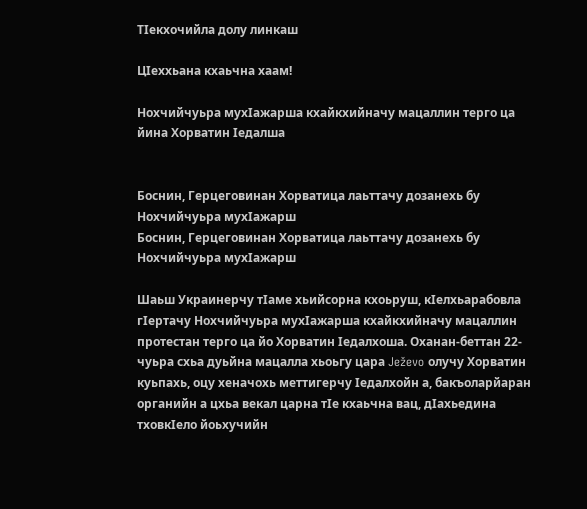ТIекхочийла долу линкаш

ЦIеххьана кхаьчна хаам!

Нохчийчуьра мухIажарша кхайкхийначу мацаллин терго ца йина Хорватин Iедалша


Боснин, Герцеговинан Хорватица лаьттачу дозанехь бу Нохчийчуьра мухIажарш
Боснин, Герцеговинан Хорватица лаьттачу дозанехь бу Нохчийчуьра мухIажарш

Шаьш Украинерчу тIаме хьийсорна кхоьруш, кIелхьарабовла гIертачу Нохчийчуьра мухIажарша кхайкхийначу мацаллин протестан терго ца йо Хорватин Iедалхоша. Оханан-беттан 22-чуьра схьа дуьйна мацалла хьоьгу цара Ježevo олучу Хорватин куьпахь, оцу хеначохь меттигерчу Iедалхойн а, бакъоларйаран органийн а цхьа векал царна тIе кхаьчна вац, дIахьедина тховкIело йоьхучийн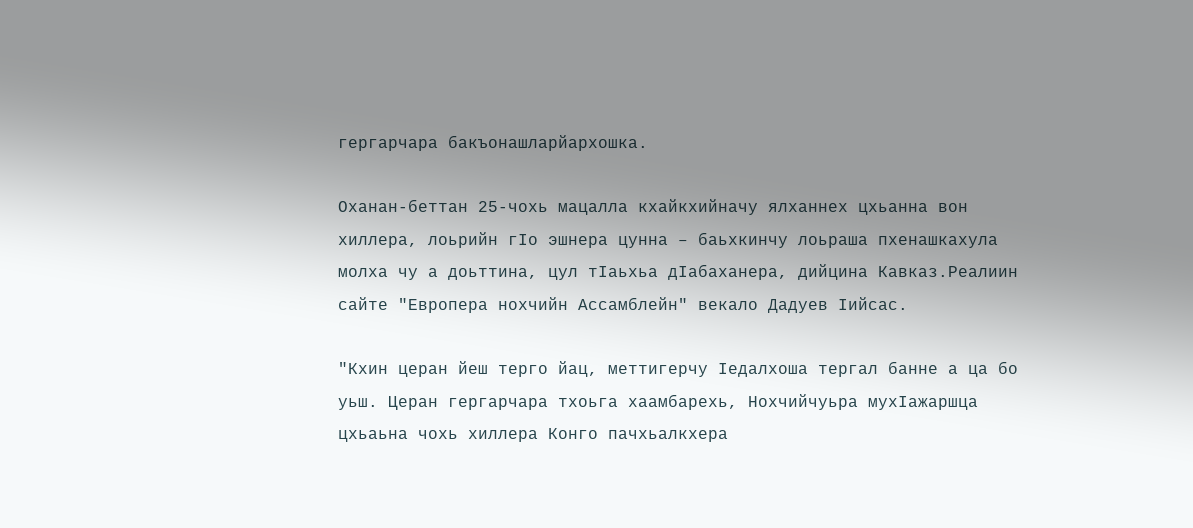гергарчара бакъонашларйархошка.

Оханан-беттан 25-чохь мацалла кхайкхийначу ялханнех цхьанна вон хиллера, лоьрийн гIо эшнера цунна – баьхкинчу лоьраша пхенашкахула молха чу а доьттина, цул тIаьхьа дIабаханера, дийцина Кавказ.Реалиин сайте "Европера нохчийн Ассамблейн" векало Дадуев Iийсас.

"Кхин церан йеш терго йац, меттигерчу Iедалхоша тергал банне а ца бо уьш. Церан гергарчара тхоьга хаамбарехь, Нохчийчуьра мухIажаршца цхьаьна чохь хиллера Конго пачхьалкхера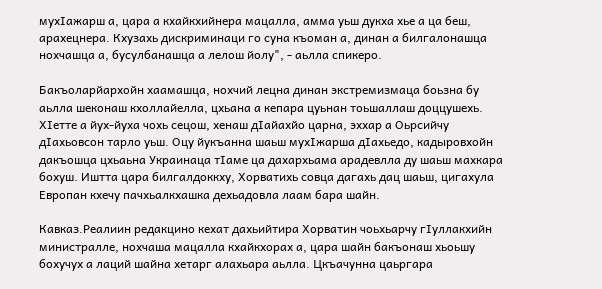мухIажарш а, цара а кхайкхийнера мацалла, амма уьш дукха хье а ца беш, арахецнера. Кхузахь дискриминаци го суна къоман а, динан а билгалонашца нохчашца а, бусулбанашца а лелош йолу", - аьлла спикеро.

Бакъоларйархойн хаамашца, нохчий лецна динан экстремизмаца боьзна бу аьлла шеконаш кхоллайелла, цхьана а кепара цуьнан тоьшаллаш доццушехь. ХIетте а йух-йуха чохь сецош, хенаш дIайахйо царна, эххар а Оьрсийчу дIахьовсон тарло уьш. Оцу йукъанна шаьш мухIжарша дIахьедо, кадыровхойн дакъошца цхьаьна Украинаца тIаме ца дахархьама арадевлла ду шаьш махкара бохуш. Иштта цара билгалдоккху, Хорватихь совца дагахь дац шаьш, цигахула Европан кхечу пачхьалкхашка дехьадовла лаам бара шайн.

Кавказ.Реалиин редакцино кехат дахьийтира Хорватин чоьхьарчу гIуллакхийн министралле, нохчаша мацалла кхайкхорах а, цара шайн бакъонаш хьоьшу бохучух а лаций шайна хетарг алахьара аьлла. Цкъачунна цаьргара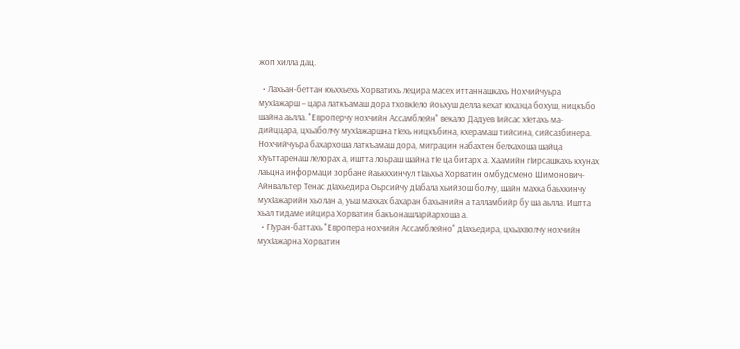жоп хилла дац.

  • Лахьан-беттан юьххьехь Хорватихь лецира масех иттаннашкахь Нохчийчуьра мухIажарш – цара латкъамаш дора тховкIело йоьхуш делла кехат юхаэца бохуш, ницкъбо шайна аьлла. "Европерчу нохчийн Ассамблейн" векало Дадуев Iийсас хIетахь ма-дийццара, цхьаболчу мухIажаршна тIехь ницкъбина, кхерамаш тийсина, сийсазбинера. Нохчийчуьра бахархоша латкъамаш дора, миграцин набахтен белхахоша шайца хIуьттаренаш лелорах а, иштта лоьраш шайна тIе ца битарх а. Хаамийн гIирсашкахь кхунах лаьцна информаци зорбане йаьккхинчул тIаьхьа Хорватин омбудсмено Шимонович-Айнвальтер Тенас дIахьедира Оьрсийчу дIабала хьийзош болчу, шайн махка баьхкинчу мухIажарийн хьолан а, уьш махках бахаран бахьанийн а талламбийр бу ша аьлла. Иштта хьал тидаме ийцира Хорватин бакъонашларйархоша а.
  • ГIуран-баттахь "Европера нохчийн Ассамблейно" дIахьедира, цхьахволчу нохчийн мухIажарна Хорватин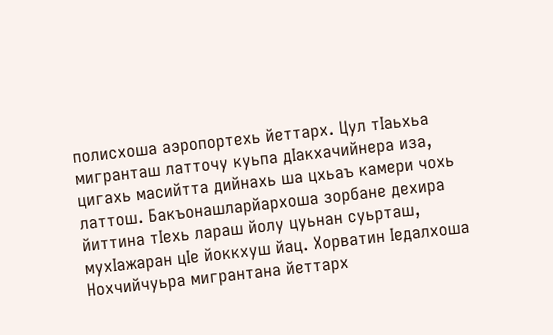полисхоша аэропортехь йеттарх. Цул тIаьхьа мигранташ латточу куьпа дIакхачийнера иза, цигахь масийтта дийнахь ша цхьаъ камери чохь латтош. Бакъонашларйархоша зорбане дехира йиттина тIехь лараш йолу цуьнан суьрташ, мухIажаран цIе йоккхуш йац. Хорватин Iедалхоша Нохчийчуьра мигрантана йеттарх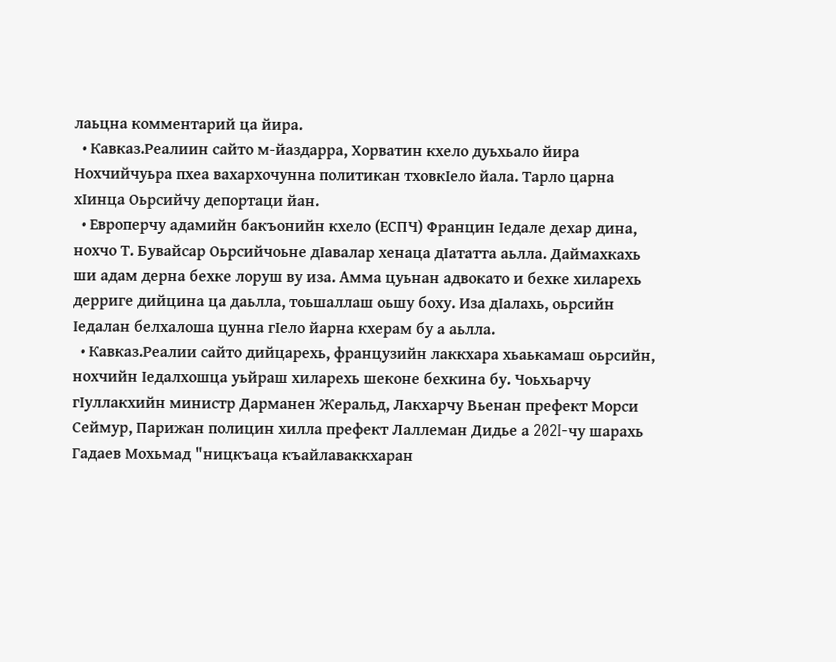лаьцна комментарий ца йира.
  • Кавказ.Реалиин сайто м-йаздарра, Хорватин кхело дуьхьало йира Нохчийчуьра пхеа вахархочунна политикан тховкIело йала. Тарло царна хIинца Оьрсийчу депортаци йан.
  • Европерчу адамийн бакъонийн кхело (ЕСПЧ) Францин Iедале дехар дина, нохчо Т. Бувайсар Оьрсийчоьне дIавалар хенаца дIататта аьлла. Даймахкахь ши адам дерна бехке лоруш ву иза. Амма цуьнан адвокато и бехке хиларехь дерриге дийцина ца даьлла, тоьшаллаш оьшу боху. Иза дIалахь, оьрсийн Iедалан белхалоша цунна гIело йарна кхерам бу а аьлла.
  • Кавказ.Реалии сайто дийцарехь, французийн лаккхара хьаькамаш оьрсийн, нохчийн Iедалхошца уьйраш хиларехь шеконе бехкина бу. Чоьхьарчу гIуллакхийн министр Дарманен Жеральд, Лакхарчу Вьенан префект Морси Сеймур, Парижан полицин хилла префект Лаллеман Дидье а 202I-чу шарахь Гадаев Мохьмад "ницкъаца къайлаваккхаран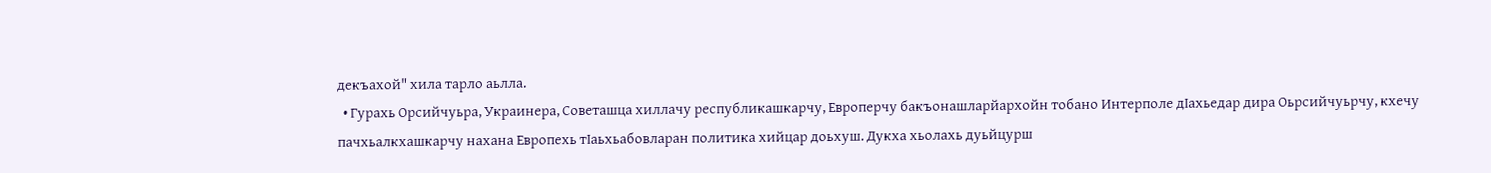декъахой" хила тарло аьлла.
  • Гурахь Орсийчуьра, Украинера, Советашца хиллачу республикашкарчу, Европерчу бакъонашларйархойн тобано Интерполе дIахьедар дира Оьрсийчуьрчу, кхечу пачхьалкхашкарчу нахана Европехь тIаьхьабовларан политика хийцар доьхуш. Дукха хьолахь дуьйцурш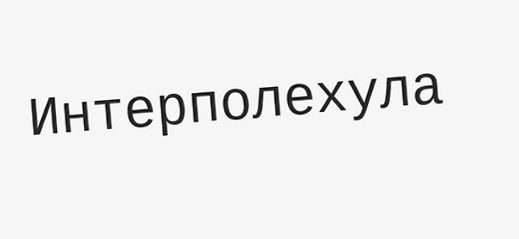Интерполехула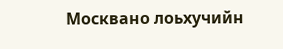Москвано лоьхучийн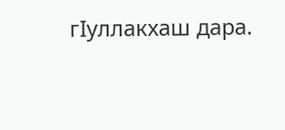гIуллакхаш дара.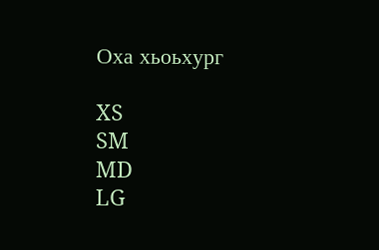Оха хьоьхург

XS
SM
MD
LG